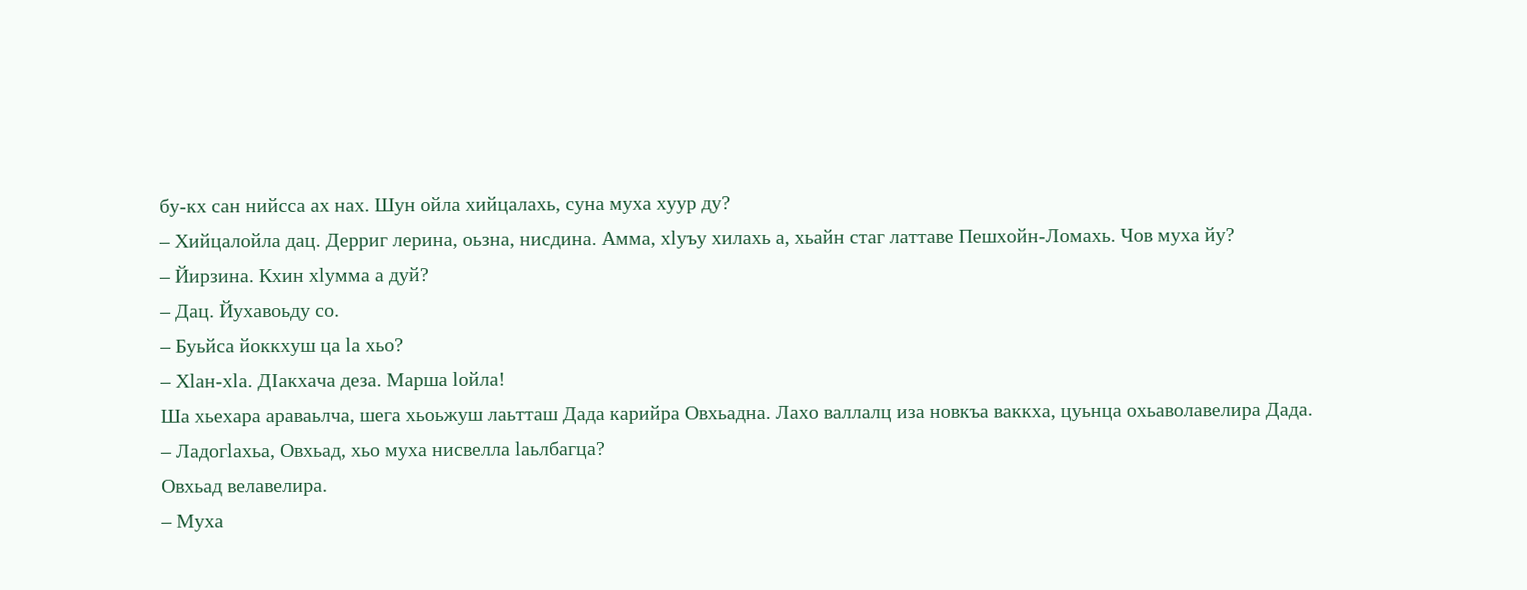бу-кх сан нийсса ах нах. Шун ойла хийцалахь, суна муха хуур ду?
– Хийцалойла дац. Дерриг лерина, оьзна, нисдина. Амма, хӏуъу хилахь а, хьайн стаг латтаве Пешхойн-Ломахь. Чов муха йу?
– Йирзина. Кхин хӏумма а дуй?
– Дац. Йухавоьду со.
– Буьйса йоккхуш ца ӏа хьо?
– Хӏан-хӏа. ДІакхача деза. Марша ӏойла!
Ша хьехара араваьлча, шега хьоьжуш лаьтташ Дада карийра Овхьадна. Лахо валлалц иза новкъа ваккха, цуьнца охьаволавелира Дада.
– Ладогӏахьа, Овхьад, хьо муха нисвелла ӏаьлбагца?
Овхьад велавелира.
– Муха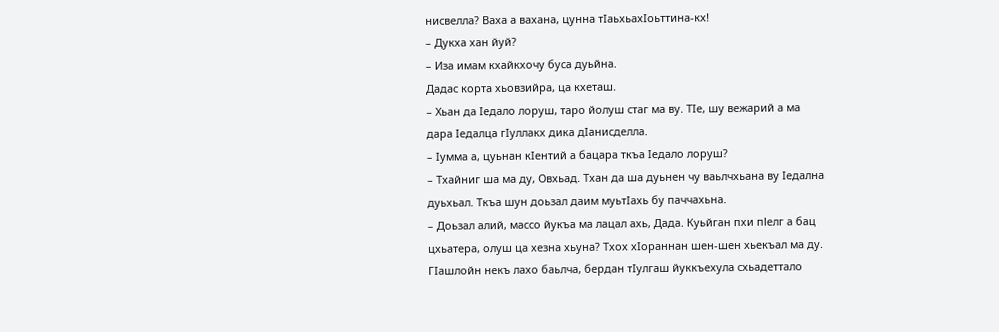нисвелла? Ваха а вахана, цунна тӏаьхьахӏоьттина-кх!
– Дукха хан йуй?
– Иза имам кхайкхочу буса дуьйна.
Дадас корта хьовзийра, ца кхеташ.
– Хьан да ӏедало лоруш, таро йолуш стаг ма ву. Тӏе, шу вежарий а ма дара ӏедалца гӏуллакх дика дӏанисделла.
– ӏумма а, цуьнан кӏентий а бацара ткъа ӏедало лоруш?
– Тхайниг ша ма ду, Овхьад. Тхан да ша дуьнен чу ваьлчхьана ву ӏедална дуьхьал. Ткъа шун доьзал даим муьтӏахь бу паччахьна.
– Доьзал алий, массо йукъа ма лацал ахь, Дада. Куьйган пхи пІелг а бац цхьатера, олуш ца хезна хьуна? Тхох хӀораннан шен-шен хьекъал ма ду.
Гӏашлойн некъ лахо баьлча, бердан тӏулгаш йуккъехула схьадеттало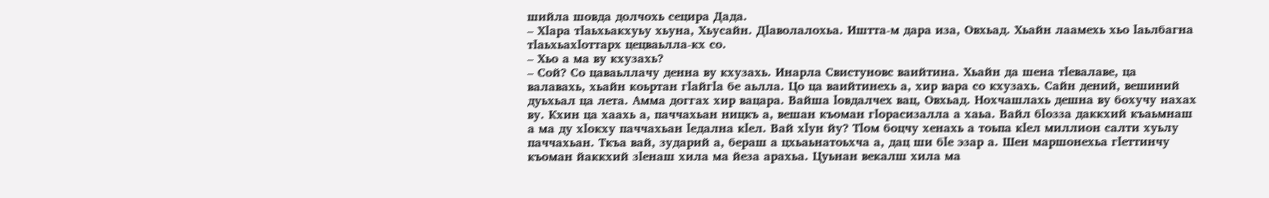шийла шовда долчохь сецира Дада.
– Хӏара тӏаьхьакхуьу хьуна, Хьусайн. Дӏаволалохьа. Иштта-м дара иза, Овхьад. Хьайн лаамехь хьо ӏаьлбагна тӏаьхьахӏоттарх цецваьлла-кх со.
– Хьо а ма ву кхузахь?
– Сой? Со цаваьллачу денна ву кхузахь. Инарла Свистуновс ваийтина. Хьайн да шена тӏевалаве, ца валавахь, хьайн коьртан гӏайгӏа бе аьлла. Цо ца ваийтинехь а, хир вара со кхузахь. Сайн дений, вешиний дуьхьал ца лета. Амма доггах хир вацара. Вайша ӏовдалчех вац, Овхьад. Нохчашлахь дешна ву бохучу нахах ву. Кхин ца хаахь а, паччахьан ницкъ а, вешан къоман гӏорасизалла а хаьа. Вайл бӏозза даккхий къаьмнаш а ма ду хӏокху паччахьан ӏедална кӏел. Вай хӏун йу? Тӏом боцчу хенахь а тоьпа кӏел миллион салти хуьлу паччахьан. Ткъа вай, зударий а, бераш а цхьаьнатоьхча а, дац ши бӏе эзар а. Шен маршонехьа гӏеттинчу къоман йаккхий зӏенаш хила ма йеза арахьа. Цуьнан векалш хила ма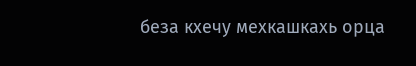беза кхечу мехкашкахь орца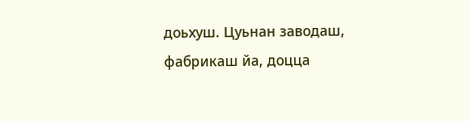доьхуш. Цуьнан заводаш, фабрикаш йа, доцца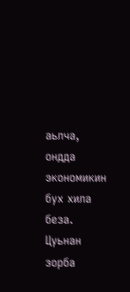аьлча, ондда экономикин бух хила беза. Цуьнан зорба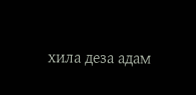хила деза адам